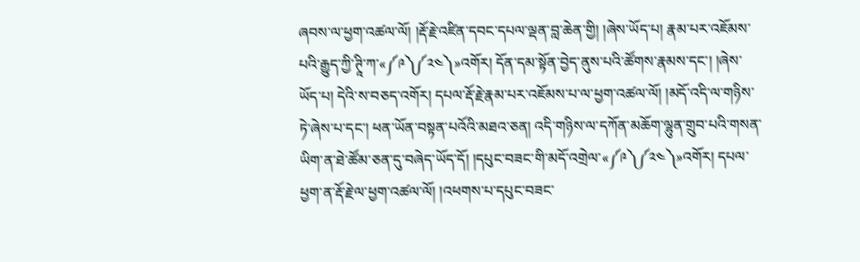ཞབས་ལ་ཕྱག་འཚལ་ལོ། །རྡོ་རྗེ་འཛིན་དབང་དཔལ་ལྡན་བླ་ཆེན་གྱི། །ཞེས་ཡོད་པ། རྣམ་པར་འཇོམས་པའི་རྒྱུད་ཀྱི་ཊཱི་ཀ་«༼༩༽༼༢༤༽»འགོར། དོན་དམ་སྟོན་བྱེད་ནུས་པའི་ཚོགས་རྣམས་དང་། །ཞེས་ཡོད་པ། དེའི་ས་བཅད་འགོར། དཔལ་རྡོ་རྗེ་རྣམ་པར་འཇོམས་པ་ལ་ཕྱག་འཚལ་ལོ། །མདོ་འདི་ལ་གཉིས་ཏེ་ཞེས་པ་དང་། ཕན་ཡོན་བསྟན་པའོའི་མཐའ་ཅན། འདི་གཉིས་ལ་དཀོན་མཆོག་ལྷུན་གྲུབ་པའི་གསན་ཡིག་ན་ཐེ་ཚོམ་ཅན་དུ་བཞེད་ཡོད་དོ། །དཔུང་བཟང་གི་མདོ་འགྲེལ་«༼༩༽༼༢༤༽»འགོར། དཔལ་ཕྱག་ན་རྡོ་རྗེ་ལ་ཕྱག་འཚལ་ལོ། །འཕགས་པ་དཔུང་བཟང་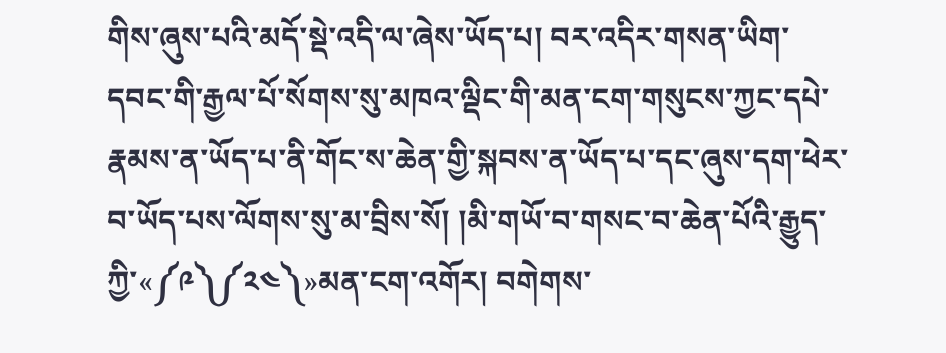གིས་ཞུས་པའི་མདོ་སྡེ་འདི་ལ་ཞེས་ཡོད་པ། བར་འདིར་གསན་ཡིག་དབང་གི་རྒྱལ་པོ་སོགས་སུ་མཁའ་ལྡིང་གི་མན་ངག་གསུངས་ཀྱང་དཔེ་རྣམས་ན་ཡོད་པ་ནི་གོང་ས་ཆེན་གྱི་སྐབས་ན་ཡོད་པ་དང་ཞུས་དག་ཕེར་བ་ཡོད་པས་ལོགས་སུ་མ་བྲིས་སོ། །མི་གཡོ་བ་གསང་བ་ཆེན་པོའི་རྒྱུད་ཀྱི་«༼༩༽༼༢༤༽»མན་ངག་འགོར། བགེགས་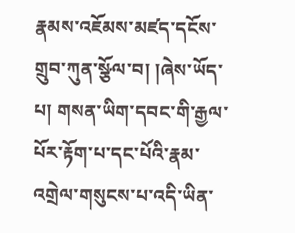རྣམས་འཇོམས་མཛད་དངོས་གྲུབ་ཀུན་སྩོལ་བ། །ཞེས་ཡོད་པ། གསན་ཡིག་དབང་གི་རྒྱལ་པོར་རྟོག་པ་དང་པོའི་རྣམ་འགྲེལ་གསུངས་པ་འདི་ཡིན་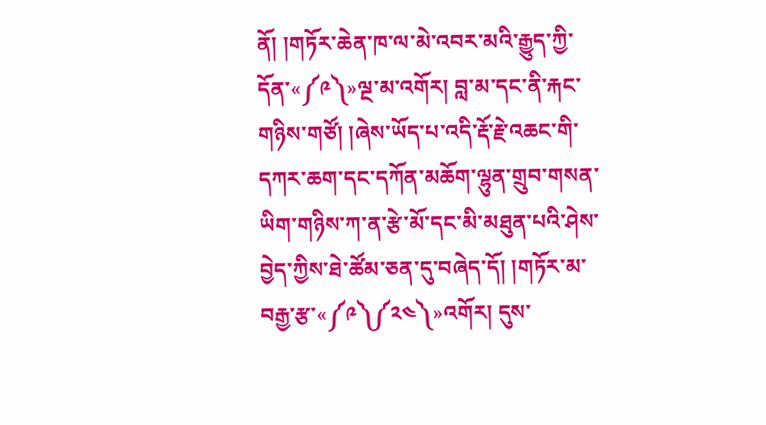ནོ། །གཏོར་ཆེན་ཁ་ལ་མེ་འབར་མའི་རྒྱུད་ཀྱི་དོན་«༼༩༽»ལྔ་མ་འགོར། བླ་མ་དང་ནི་རྐང་གཉིས་གཙོ། །ཞེས་ཡོད་པ་འདི་རྡོ་རྗེ་འཆང་གི་དཀར་ཆག་དང་དཀོན་མཆོག་ལྷུན་གྲུབ་གསན་ཡིག་གཉིས་ཀ་ན་རྩེ་མོ་དང་མི་མཐུན་པའི་ཤེས་བྱེད་ཀྱིས་ཐེ་ཚོམ་ཅན་དུ་བཞེད་དོ། །གཏོར་མ་བརྒྱ་རྩ་«༼༩༽༼༢༤༽»འགོར། དུས་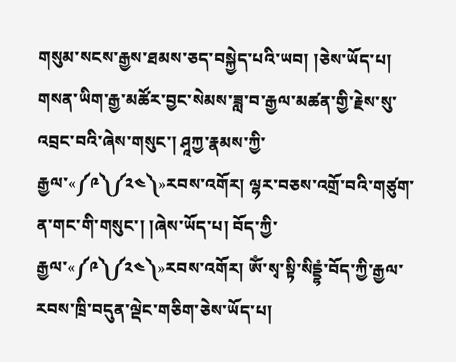གསུམ་སངས་རྒྱས་ཐམས་ཅད་བསྐྱེད་པའི་ཡབ། །ཅེས་ཡོད་པ། གསན་ཡིག་རྒྱ་མཚོར་བྱང་སེམས་ཟླ་བ་རྒྱལ་མཚན་གྱི་རྗེས་སུ་འབྲང་བའི་ཞེས་གསུང་། ཤཱཀྱ་རྣམས་ཀྱི་རྒྱལ་«༼༩༽༼༢༤༽»རབས་འགོར། ལྷར་བཅས་འགྲོ་བའི་གཙུག་ན་གང་གི་གསུང་། །ཞེས་ཡོད་པ། བོད་ཀྱི་རྒྱལ་«༼༩༽༼༢༤༽»རབས་འགོར། ཨོཾ་སྭ་སྟི་སིདྡྷཾ་བོད་ཀྱི་རྒྱལ་རབས་ཁྲི་བདུན་ལྡེང་གཅིག་ཅེས་ཡོད་པ།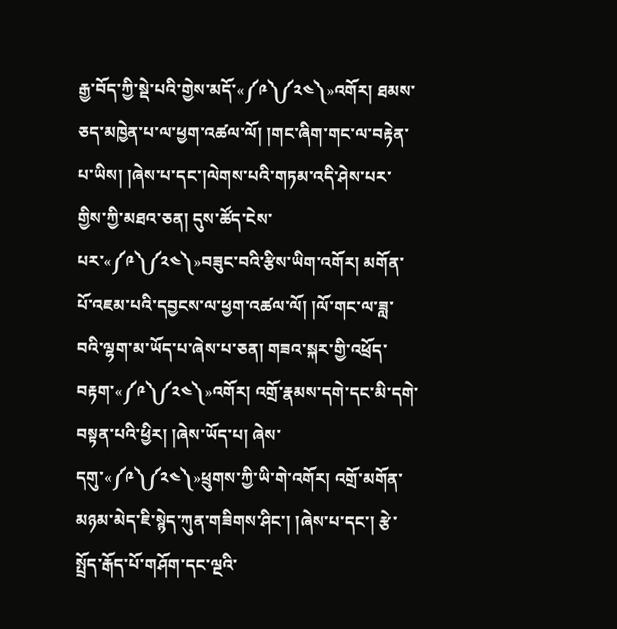རྒྱ་བོད་ཀྱི་སྡེ་པའི་གྱེས་མདོ་«༼༩༽༼༢༤༽»འགོར། ཐམས་ཅད་མཁྱེན་པ་ལ་ཕྱག་འཚལ་ལོ། །གང་ཞིག་གང་ལ་བརྟེན་པ་ཡིས། །ཞེས་པ་དང་།ལེགས་པའི་གཏམ་འདི་ཤེས་པར་གྱིས་ཀྱི་མཐའ་ཅན། དུས་ཚོད་ངེས་པར་«༼༩༽༼༢༤༽»བཟུང་བའི་རྩིས་ཡིག་འགོར། མགོན་པོ་འཇམ་པའི་དབྱངས་ལ་ཕྱག་འཚལ་ལོ། །ལོ་གང་ལ་ཟླ་བའི་ལྷག་མ་ཡོད་པ་ཞེས་པ་ཅན། གཟའ་སྐར་གྱི་འཕྲོད་བརྟག་«༼༩༽༼༢༤༽»འགོར། འགྲོ་རྣམས་དགེ་དང་མི་དགེ་བསྟན་པའི་ཕྱིར། །ཞེས་ཡོད་པ། ཞེས་དགུ་«༼༩༽༼༢༤༽»ཕྲུགས་ཀྱི་ཡི་གེ་འགོར། འགྲོ་མགོན་མཉམ་མེད་ཇི་སྙེད་ཀུན་གཟིགས་ཤིང་། །ཞེས་པ་དང་། རྩེ་སྤྲོད་རྒོད་པོ་གཤོག་དང་ལྔའི་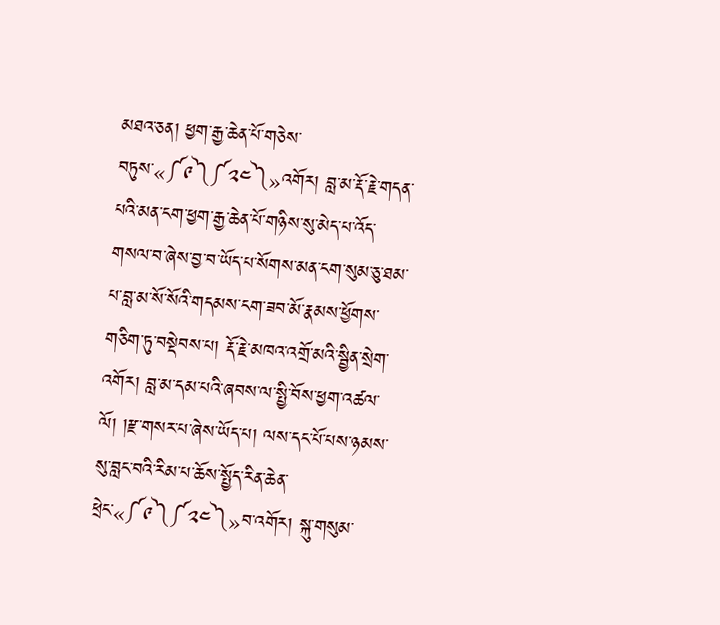མཐའ་ཅན། ཕྱག་རྒྱ་ཆེན་པོ་གཅེས་བཏུས་«༼༩༽༼༢༤༽»འགོར། བླ་མ་རྡོ་རྗེ་གདན་པའི་མན་ངག་ཕྱག་རྒྱ་ཆེན་པོ་གཉིས་སུ་མེད་པ་འོད་གསལ་བ་ཞེས་བྱ་བ་ཡོད་པ་སོགས་མན་ངག་སུམ་ཅུ་ཐམ་པ་བླ་མ་སོ་སོའི་གདམས་ངག་ཟབ་མོ་རྣམས་ཕྱོགས་གཅིག་ཏུ་བསྡེབས་པ། རྡོ་རྗེ་མཁའ་འགྲོ་མའི་སྦྱིན་སྲེག་འགོར། བླ་མ་དམ་པའི་ཞབས་ལ་སྤྱི་བོས་ཕྱག་འཚལ་ལོ། །རྫ་གསར་པ་ཞེས་ཡོད་པ། ལས་དང་པོ་པས་ཉམས་སུ་བླང་བའི་རིམ་པ་ཆོས་སྤྱོད་རིན་ཆེན་ཕྲེང་«༼༩༽༼༢༤༽»བ་འགོར། སྐུ་གསུམ་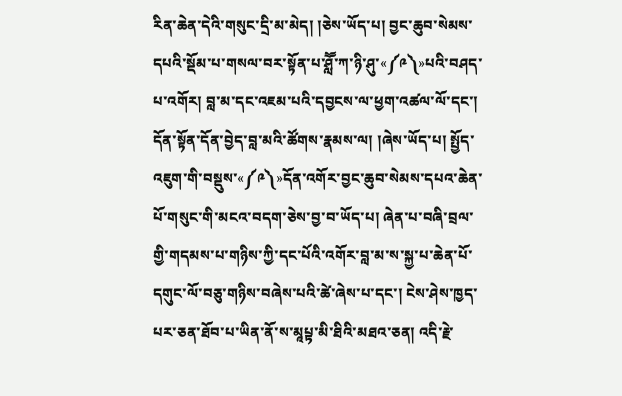རིན་ཆེན་དེའི་གསུང་དྲི་མ་མེད། །ཅེས་ཡོད་པ། བྱང་ཆུབ་སེམས་དཔའི་སྡོམ་པ་གསལ་བར་སྟོན་པ་ཤླཽ་ཀ་ཉི་ཤུ་«༼༩༽»པའི་བཤད་པ་འགོར། བླ་མ་དང་འཇམ་པའི་དབྱངས་ལ་ཕྱག་འཚལ་ལོ་དང་། དོན་སྟོན་དོན་བྱེད་བླ་མའི་ཚོགས་རྣམས་ལ། །ཞེས་ཡོད་པ། སྤྱོད་འཇུག་གི་བསྡུས་«༼༩༽»དོན་འགོར་བྱང་ཆུབ་སེམས་དཔའ་ཆེན་པོ་གསུང་གི་མངའ་བདག་ཅེས་བྱ་བ་ཡོད་པ། ཞེན་པ་བཞི་བྲལ་གྱི་གདམས་པ་གཉིས་ཀྱི་དང་པོའི་འགོར་བླ་མ་ས་སྐྱ་པ་ཆེན་པོ་དགུང་ལོ་བཅུ་གཉིས་བཞེས་པའི་ཚེ་ཞེས་པ་དང་། ངེས་ཤེས་ཁྱད་པར་ཅན་ཐོབ་པ་ཡིན་ནོ་ས་མཱཔྟ་མི་ཐིའི་མཐའ་ཅན། འདི་རྗེ་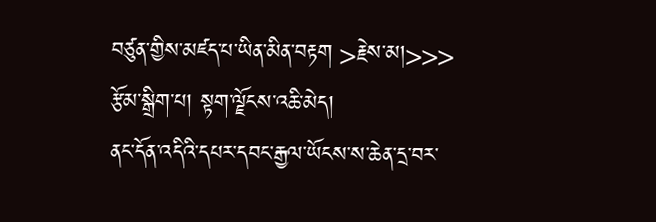བཙུན་གྱིས་མཛད་པ་ཡིན་མིན་བརྟག >རྗེས་མ།>>>
རྩོམ་སྒྲིག་པ། སྟག་ལྗོངས་འཆི་མེད།
ནང་དོན་འདིའི་དཔར་དབང་རྒྱལ་ཡོངས་ས་ཆེན་དྲ་བར་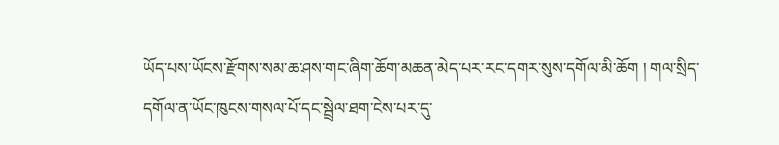ཡོད་པས་ཡོངས་རྫོགས་སམ་ཆ་ཤས་གང་ཞིག་ཆོག་མཆན་མེད་པར་རང་དགར་སུས་དགོལ་མི་ཆོག ། གལ་སྲིད་དགོལ་ན་ཡོང་ཁུངས་གསལ་པོ་དང་སྦྲེལ་ཐག་ངེས་པར་དུ་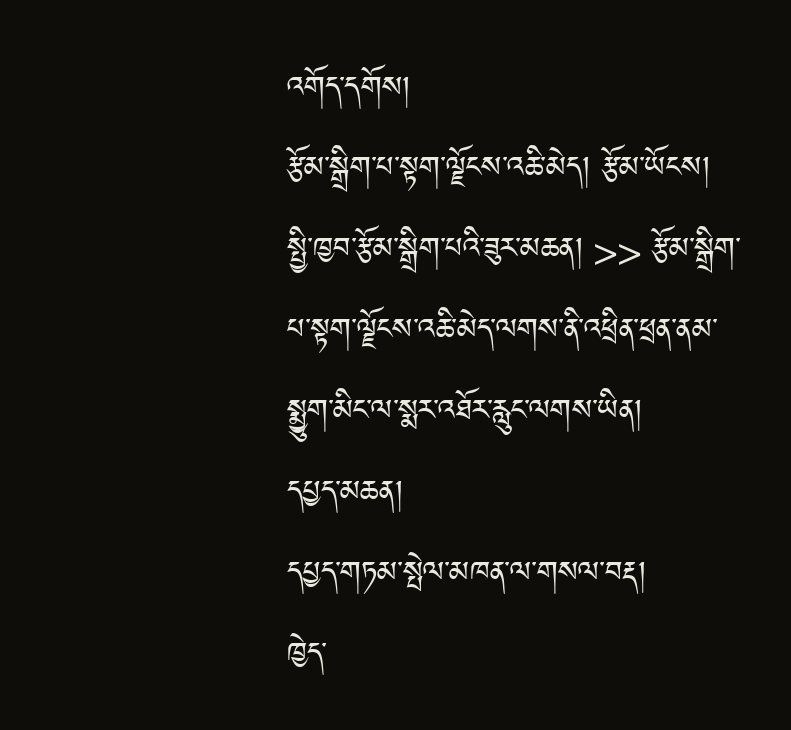འགོད་དགོས།
རྩོམ་སྒྲིག་པ་སྟག་ལྗོངས་འཆི་མེད། རྩོམ་ཡོངས།
སྤྱི་ཁྱབ་རྩོམ་སྒྲིག་པའི་ཟུར་མཆན། >> རྩོམ་སྒྲིག་པ་སྟག་ལྗོངས་འཆི་མེད་ལགས་ནི་འཕྲིན་ཕྲན་ནམ་སྨྱུག་མིང་ལ་སྨར་འཐོར་རླུང་ལགས་ཡིན།
དཔྱད་མཆན།
དཔྱད་གཏམ་སྤེལ་མཁན་ལ་གསལ་བརྡ།
ཁྱེད་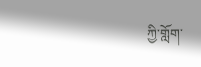ཀྱི་གློག་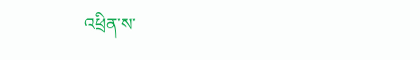འཕྲིན་ས་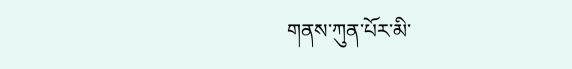གནས་ཀུན་པོར་མི་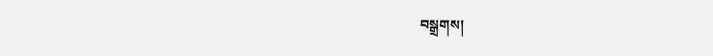བསྒྲགས།